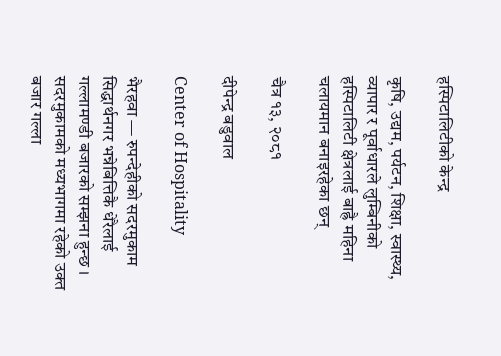हस्पिटालिटीको केन्द्र

कृषि, उद्यम, पर्यटन, शिक्षा, स्वास्थ्य, व्यापार र पूर्वाधारले लुम्बिनीको हस्पिटालिटी क्षेत्रलाई बाह्रै महिना चलायमान बनाइरहेका छन्

चैत्र १३, २०८१

दीपेन्द्र बडुवाल

Center of Hospitality

भैरहवा — रुपन्देहीको सदरमुकाम सिद्धार्थनगर भन्नेबित्तिकै धेरैलाई गल्लामण्डी बजारको सम्झना हुन्छ । सदरमुकामको मध्यभागमा रहेको उक्त बजार गल्ला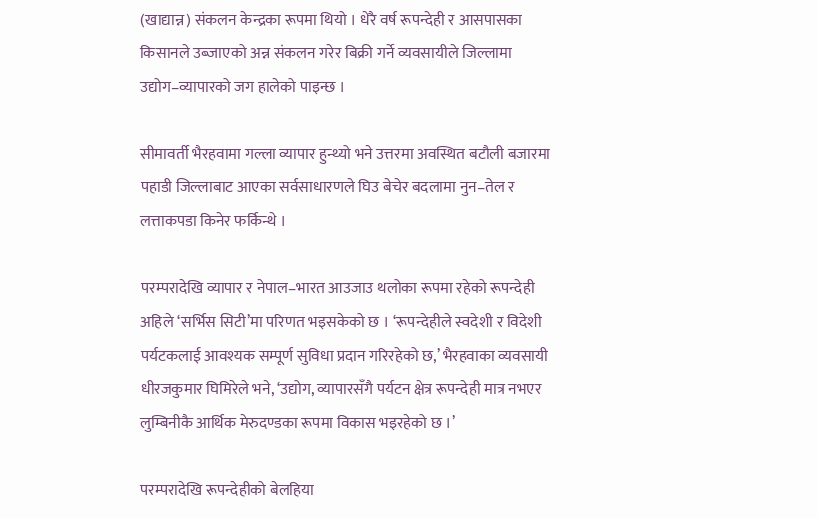(खाद्यान्न) संकलन केन्द्रका रूपमा थियो । धेरै वर्ष रूपन्देही र आसपासका किसानले उब्जाएको अन्न संकलन गरेर बिक्री गर्ने व्यवसायीले जिल्लामा उद्योग–व्यापारको जग हालेको पाइन्छ ।

सीमावर्ती भैरहवामा गल्ला व्यापार हुन्थ्यो भने उत्तरमा अवस्थित बटौली बजारमा पहाडी जिल्लाबाट आएका सर्वसाधारणले घिउ बेचेर बदलामा नुन–तेल र लत्ताकपडा किनेर फर्किन्थे ।

परम्परादेखि व्यापार र नेपाल–भारत आउजाउ थलोका रूपमा रहेको रूपन्देही अहिले ‘सर्भिस सिटी’मा परिणत भइसकेको छ । ‘रूपन्देहीले स्वदेशी र विदेशी पर्यटकलाई आवश्यक सम्पूर्ण सुविधा प्रदान गरिरहेको छ,’ भैरहवाका व्यवसायी धीरजकुमार घिमिरेले भने, ‘उद्योग, व्यापारसँगै पर्यटन क्षेत्र रूपन्देही मात्र नभएर लुम्बिनीकै आर्थिक मेरुदण्डका रूपमा विकास भइरहेको छ ।’

परम्परादेखि रूपन्देहीको बेलहिया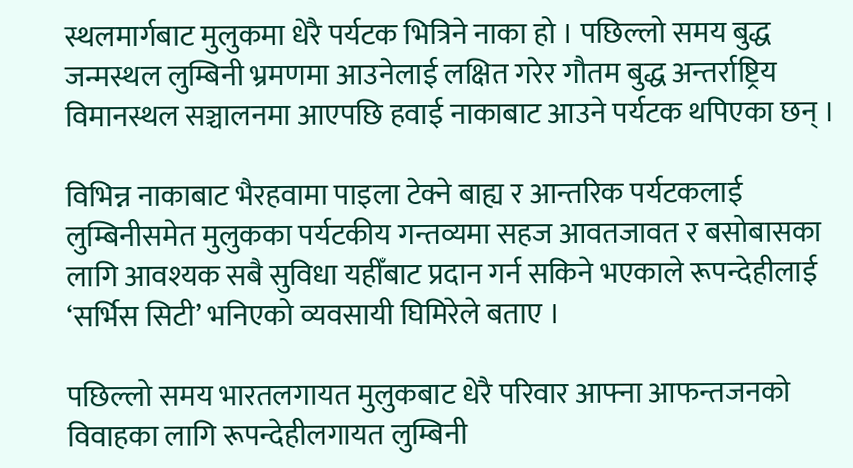स्थलमार्गबाट मुलुकमा धेरै पर्यटक भित्रिने नाका हो । पछिल्लो समय बुद्ध जन्मस्थल लुम्बिनी भ्रमणमा आउनेलाई लक्षित गरेर गौतम बुद्ध अन्तर्राष्ट्रिय विमानस्थल सञ्चालनमा आएपछि हवाई नाकाबाट आउने पर्यटक थपिएका छन् ।

विभिन्न नाकाबाट भैरहवामा पाइला टेक्ने बाह्य र आन्तरिक पर्यटकलाई लुम्बिनीसमेत मुलुकका पर्यटकीय गन्तव्यमा सहज आवतजावत र बसोबासका लागि आवश्यक सबै सुविधा यहीँबाट प्रदान गर्न सकिने भएकाले रूपन्देहीलाई ‘सर्भिस सिटी’ भनिएको व्यवसायी घिमिरेले बताए ।

पछिल्लो समय भारतलगायत मुलुकबाट धेरै परिवार आफ्ना आफन्तजनको विवाहका लागि रूपन्देहीलगायत लुम्बिनी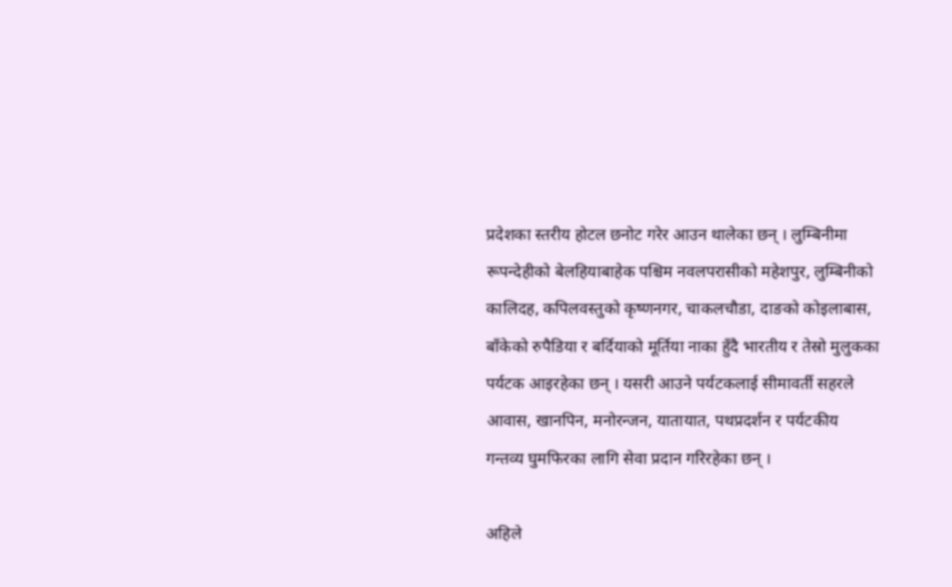प्रदेशका स्तरीय होटल छनोट गरेर आउन थालेका छन् । लुम्बिनीमा रूपन्देहीको बेलहियाबाहेक पश्चिम नवलपरासीको महेशपुर, लुम्बिनीको कालिदह, कपिलवस्तुको कृष्णनगर, चाकलचौडा, दाङको कोइलाबास, बाँकेको रुपैडिया र बर्दियाको मूर्तिया नाका हुँदै भारतीय र तेस्रो मुलुकका पर्यटक आइरहेका छन् । यसरी आउने पर्यटकलाई सीमावर्ती सहरले आवास, खानपिन, मनोरन्जन, यातायात, पथप्रदर्शन र पर्यटकीय गन्तव्य घुमफिरका लागि सेवा प्रदान गरिरहेका छन् ।

अहिले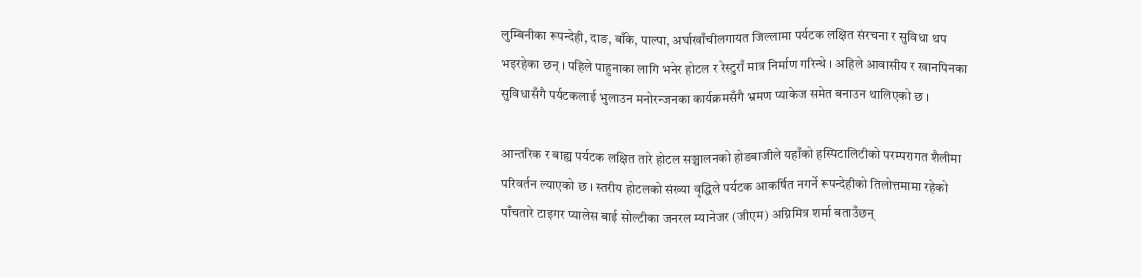लुम्बिनीका रूपन्देही, दाङ, बाँके, पाल्पा, अर्घाखाँचीलगायत जिल्लामा पर्यटक लक्षित संरचना र सुविधा थप भइरहेका छन् । पहिले पाहुनाका लागि भनेर होटल र रेस्टुराँ मात्र निर्माण गरिन्थे । अहिले आवासीय र खानपिनका सुविधासँगै पर्यटकलाई भुलाउन मनोरन्जनका कार्यक्रमसँगै भ्रमण प्याकेज समेत बनाउन थालिएको छ ।

आन्तरिक र बाह्य पर्यटक लक्षित तारे होटल सञ्चालनको होडबाजीले यहाँको हस्पिटालिटीको परम्परागत शैलीमा परिवर्तन ल्याएको छ । स्तरीय होटलको संख्या वृद्धिले पर्यटक आकर्षित नगर्ने रूपन्देहीको तिलोत्तमामा रहेको पाँचतारे टाइगर प्यालेस बाई सोल्टीका जनरल म्यानेजर (जीएम) अग्निमित्र शर्मा बताउँछन्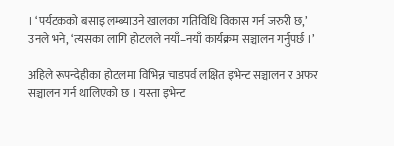। ‘पर्यटकको बसाइ लम्ब्याउने खालका गतिविधि विकास गर्न जरुरी छ,’ उनले भने, ‘त्यसका लागि होटलले नयाँ–नयाँ कार्यक्रम सञ्चालन गर्नुपर्छ ।’

अहिले रूपन्देहीका होटलमा विभिन्न चाडपर्व लक्षित इभेन्ट सञ्चालन र अफर सञ्चालन गर्न थालिएको छ । यस्ता इभेन्ट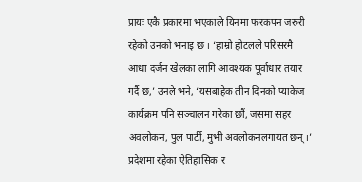प्रायः एकै प्रकारमा भएकाले यिनमा फरकपन जरुरी रहेको उनको भनाइ छ । ‘हाम्रो होटलले परिसरमै आधा दर्जन खेलका लागि आवश्यक पूर्वाधार तयार गर्दै छ,’ उनले भने, ‘यसबाहेक तीन दिनको प्याकेज कार्यक्रम पनि सञ्चालन गरेका छौं, जसमा सहर अवलोकन, पुल पार्टी, मुभी अवलोकनलगायत छन् ।’ प्रदेशमा रहेका ऐतिहासिक र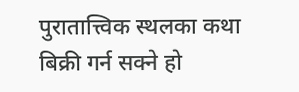पुरातात्त्विक स्थलका कथा बिक्री गर्न सक्ने हो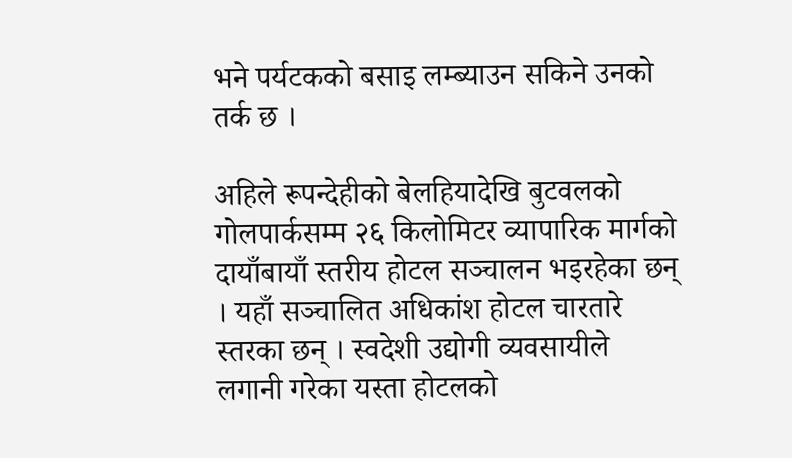भने पर्यटकको बसाइ लम्ब्याउन सकिने उनको तर्क छ ।

अहिले रूपन्देहीको बेलहियादेखि बुटवलको गोलपार्कसम्म २६ किलोमिटर व्यापारिक मार्गको दायाँबायाँ स्तरीय होटल सञ्चालन भइरहेका छन् । यहाँ सञ्चालित अधिकांश होटल चारतारे स्तरका छन् । स्वदेशी उद्योगी व्यवसायीले लगानी गरेका यस्ता होटलको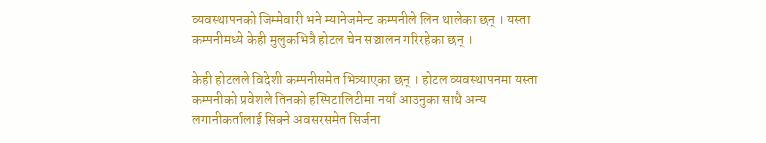व्यवस्थापनको जिम्मेवारी भने म्यानेजमेन्ट कम्पनीले लिन थालेका छन् । यस्ता कम्पनीमध्ये केही मुलुकभित्रै होटल चेन सञ्चालन गरिरहेका छन् ।

केही होटलले विदेशी कम्पनीसमेत भित्र्याएका छन् । होटल व्यवस्थापनमा यस्ता कम्पनीको प्रवेशले तिनको हस्पिटालिटीमा नयाँ आउनुका साथै अन्य लगानीकर्तालाई सिक्ने अवसरसमेत सिर्जना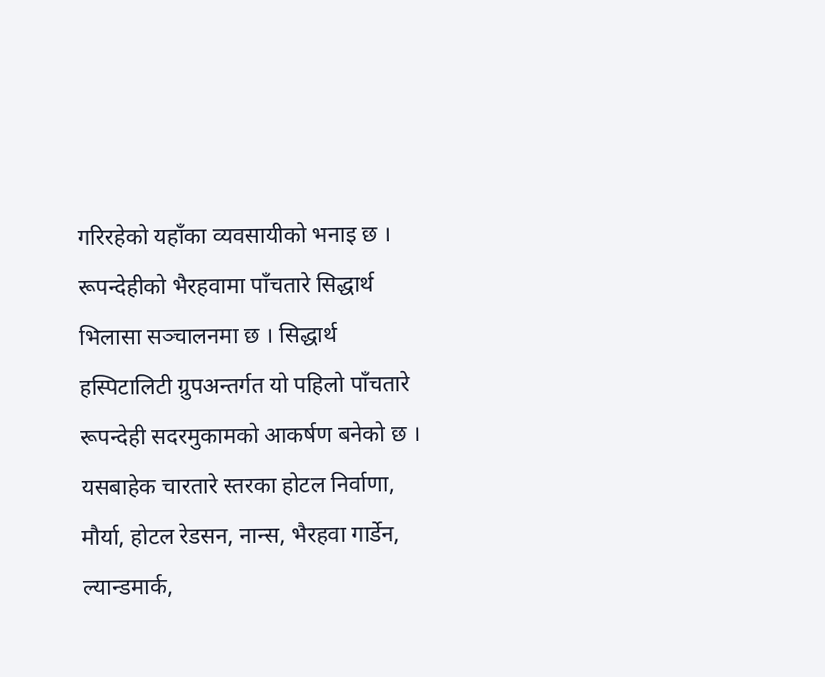गरिरहेको यहाँका व्यवसायीको भनाइ छ । रूपन्देहीको भैरहवामा पाँचतारे सिद्धार्थ भिलासा सञ्चालनमा छ । सिद्धार्थ हस्पिटालिटी ग्रुपअन्तर्गत यो पहिलो पाँचतारे रूपन्देही सदरमुकामको आकर्षण बनेको छ । यसबाहेक चारतारे स्तरका होटल निर्वाणा, मौर्या, होटल रेडसन, नान्स, भैरहवा गार्डेन, ल्यान्डमार्क,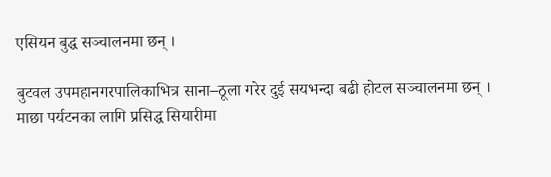एसियन बुद्ध सञ्चालनमा छन् ।

बुटवल उपमहानगरपालिकाभित्र साना–ठूला गरेर दुई सयभन्दा बढी होटल सञ्चालनमा छन् । माछा पर्यटनका लागि प्रसिद्ध सियारीमा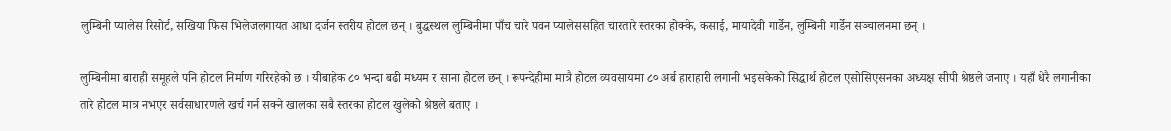लुम्बिनी प्यालेस रिसोर्ट, सखिया फिस भिलेजलगायत आधा दर्जन स्तरीय होटल छन् । बुद्धस्थल लुम्बिनीमा पाँच चारे पवन प्यालेससहित चारतारे स्तरका होक्के, कसाई, मायादेवी गार्डेन, लुम्बिनी गार्डेन सञ्चालनमा छन् ।

लुम्बिनीमा बाराही समूहले पनि होटल निर्माण गरिरहेको छ । यीबाहेक ८० भन्दा बढी मध्यम र साना होटल छन् । रूपन्देहीमा मात्रै होटल व्यवसायमा ८० अर्ब हाराहारी लगानी भइसकेको सिद्धार्थ होटल एसोसिएसनका अध्यक्ष सीपी श्रेष्ठले जनाए । यहाँ धेरै लगानीका तारे होटल मात्र नभएर सर्वसाधारणले खर्च गर्न सक्ने खालका सबै स्तरका होटल खुलेको श्रेष्ठले बताए ।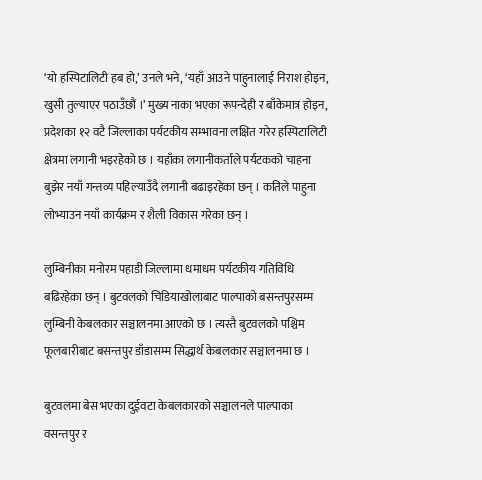‘यो हस्पिटालिटी हब हो,’ उनले भने, ‘यहाँ आउने पाहुनालाई निराश होइन, खुसी तुल्याएर पठाउँछौं ।’ मुख्य नाका भएका रूपन्देही र बाँकेमात्र होइन, प्रदेशका १२ वटै जिल्लाका पर्यटकीय सम्भावना लक्षित गरेर हस्पिटालिटी क्षेत्रमा लगानी भइरहेको छ । यहाँका लगानीकर्ताले पर्यटकको चाहना बुझेर नयाँ गन्तव्य पहिल्याउँदै लगानी बढाइरहेका छन् । कतिले पाहुना लोभ्याउन नयाँ कार्यक्रम र शैली विकास गरेका छन् ।

लुम्बिनीका मनोरम पहाडी जिल्लामा धमाधम पर्यटकीय गतिविधि बढिरहेका छन् । बुटवलको चिडियाखोलाबाट पाल्पाको बसन्तपुरसम्म लुम्बिनी केबलकार सञ्चालनमा आएको छ । त्यस्तै बुटवलको पश्चिम फूलबारीबाट बसन्तपुर डाँडासम्म सिद्धार्थ केबलकार सञ्चालनमा छ ।

बुटवलमा बेस भएका दुईवटा केबलकारको सञ्चालनले पाल्पाका वसन्तपुर र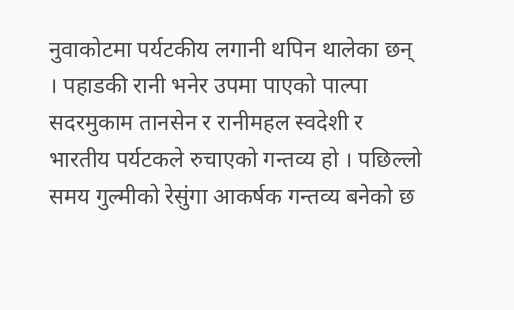नुवाकोटमा पर्यटकीय लगानी थपिन थालेका छन् । पहाडकी रानी भनेर उपमा पाएको पाल्पा सदरमुकाम तानसेन र रानीमहल स्वदेशी र भारतीय पर्यटकले रुचाएको गन्तव्य हो । पछिल्लो समय गुल्मीको रेसुंगा आकर्षक गन्तव्य बनेको छ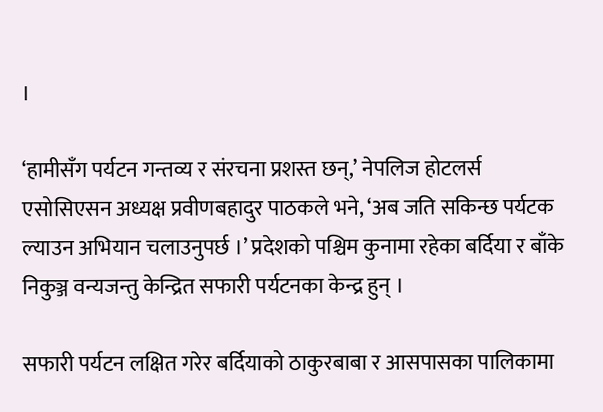।

‘हामीसँग पर्यटन गन्तव्य र संरचना प्रशस्त छन्,’ नेपलिज होटलर्स एसोसिएसन अध्यक्ष प्रवीणबहादुर पाठकले भने, ‘अब जति सकिन्छ पर्यटक ल्याउन अभियान चलाउनुपर्छ ।’ प्रदेशको पश्चिम कुनामा रहेका बर्दिया र बाँके निकुञ्ज वन्यजन्तु केन्द्रित सफारी पर्यटनका केन्द्र हुन् ।

सफारी पर्यटन लक्षित गरेर बर्दियाको ठाकुरबाबा र आसपासका पालिकामा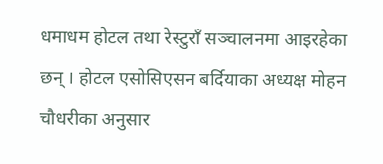धमाधम होटल तथा रेस्टुराँ सञ्चालनमा आइरहेका छन् । होटल एसोसिएसन बर्दियाका अध्यक्ष मोहन चौधरीका अनुसार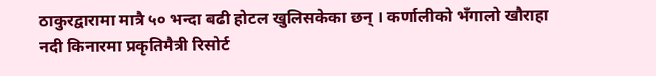ठाकुरद्वारामा मात्रै ५० भन्दा बढी होटल खुलिसकेका छन् । कर्णालीको भँगालो खौराहा नदी किनारमा प्रकृतिमैत्री रिसोर्ट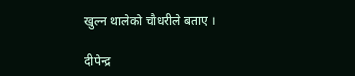खुल्न थालेको चौधरीले बताए ।

दीपेन्द्र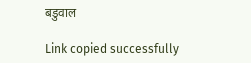बडुवाल

Link copied successfully